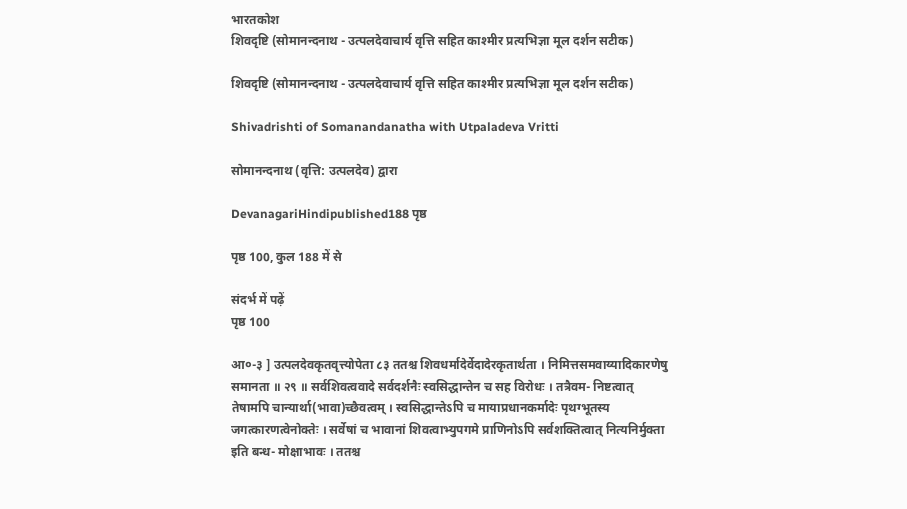भारतकोश
शिवदृष्टि (सोमानन्दनाथ - उत्पलदेवाचार्य वृत्ति सहित काश्मीर प्रत्यभिज्ञा मूल दर्शन सटीक)

शिवदृष्टि (सोमानन्दनाथ - उत्पलदेवाचार्य वृत्ति सहित काश्मीर प्रत्यभिज्ञा मूल दर्शन सटीक)

Shivadrishti of Somanandanatha with Utpaladeva Vritti

सोमानन्दनाथ (वृत्ति: उत्पलदेव) द्वारा

DevanagariHindipublished188 पृष्ठ

पृष्ठ 100, कुल 188 में से

संदर्भ में पढ़ें
पृष्ठ 100

आ०-३ ] उत्पलदेवकृतवृत्त्योपेता ८३ ततश्च शिवधर्मादेर्वेदादेरकृतार्थता । निमित्तसमवाय्यादिकारणेषु समानता ॥ २९ ॥ सर्वशिवत्ववादे सर्वदर्शनैः स्वसिद्धान्तेन च सह विरोधः । तत्रैवम- निष्टत्वात् तेषामपि चान्यार्था(भावा)च्छैवत्वम् । स्वसिद्धान्तेऽपि च मायाप्रधानकर्मादेः पृथग्भूतस्य जगत्कारणत्वेनोक्तेः । सर्वेषां च भावानां शिवत्वाभ्युपगमे प्राणिनोऽपि सर्वशक्तित्वात् नित्यनिर्मुक्ता इति बन्ध- मोक्षाभावः । ततश्च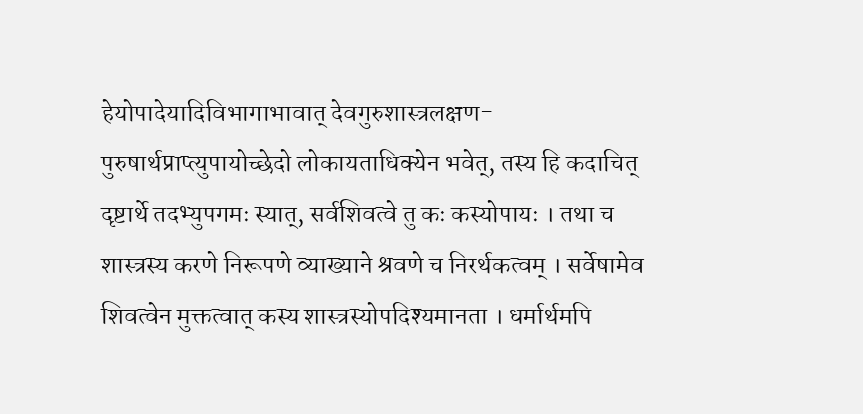हेयोपादेयादिविभागाभावात् देवगुरुशास्त्रलक्षण- पुरुषार्थप्राप्त्युपायोच्छेदो लोकायताधिक्येन भवेत्, तस्य हि कदाचित् दृष्टार्थे तदभ्युपगमः स्यात्, सर्वशिवत्वे तु कः कस्योपायः । तथा च शास्त्रस्य करणे निरूपणे व्याख्याने श्रवणे च निरर्थकत्वम् । सर्वेषामेव शिवत्वेन मुक्तत्वात् कस्य शास्त्रस्योपदिश्यमानता । धर्मार्थमपि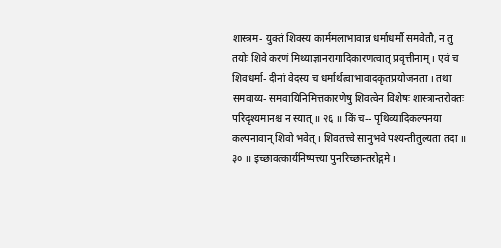शास्त्रम- युक्तं शिवस्य कार्ममलाभावान्न धर्माधर्मौ समवेतौ, न तु तयोः शिवे करणं मिथ्याज्ञानरागादिकारणत्वात् प्रवृत्तीनाम् । एवं च शिवधर्मा- दीनां वेदस्य च धर्मार्थत्वाभावादकृतप्रयोजनता । तथा समवाय्य- समवायिनिमित्तकारणेषु शिवत्वेन विशेषः शास्त्रान्तरोक्तः परिदृश्यमानश्च न स्यात् ॥ २६ ॥ किं च-- पृथिव्यादिकल्पनया कल्पनावान् शिवो भवेत् । शिवतत्त्वे सानुभवे पश्यन्तीतुल्यता तदा ॥ ३० ॥ इच्छावत्कार्यनिष्पत्त्या पुनरिच्छान्तरोद्गमे ।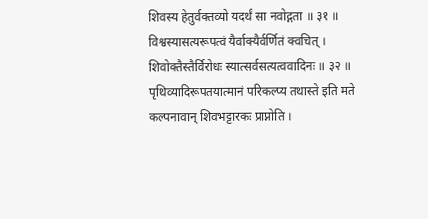शिवस्य हेतुर्वक्तव्यो यदर्थं सा नवोद्गता ॥ ३१ ॥ विश्वस्यासत्यरूपत्वं यैर्वाक्यैर्वर्णितं क्वचित् । शिवोक्तैस्तैर्विरोधः स्यात्सर्वसत्यत्ववादिनः ॥ ३२ ॥ पृथिव्यादिरूपतयात्मानं परिकल्प्य तथास्ते इति मते कल्पनावान् शिवभट्टारकः प्राप्नोति ।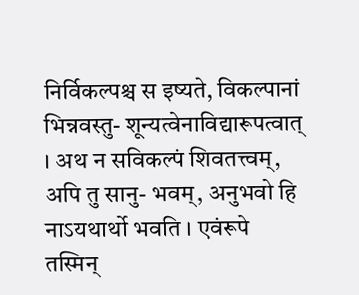निर्विकल्पश्च स इष्यते, विकल्पानां भिन्नवस्तु- शून्यत्वेनाविद्यारूपत्वात् । अथ न सविकल्पं शिवतत्त्वम्, अपि तु सानु- भवम्, अनुभवो हि नाऽयथार्थो भवति । एवंरूपे तस्मिन्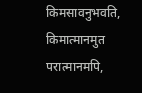किमसावनुभवति, किमात्मानमुत परात्मानमपि,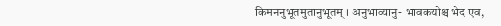किमननुभूतमुतानुभूतम् । अनुभाव्यानु- भावकयोश्च भेद एव,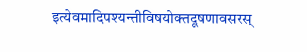इत्येवमादिपश्यन्तीविषयोक्तदूषणावसरस्